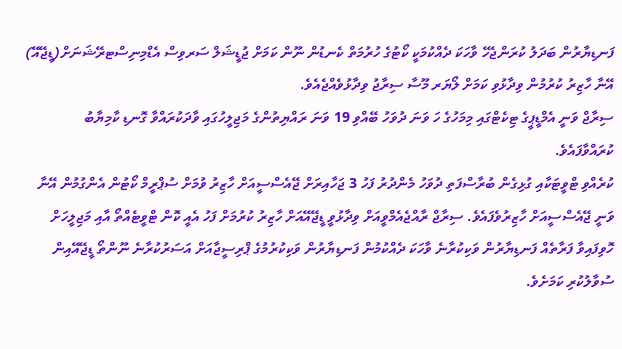ފަނޑިޔާރުން ބަދަލު ކުރަންޖެހޭ ވާހަކަ ދެއްކުމަކީ ކޯޓުގެ ހުރުމަތް ކެނޑުން ނޫން ކަމަށް ޖުޑީޝަލް ސަރވިސް އެޑްމިނިސްޓރޭޝަނަށް(ޑީޖޭއޭ) އޭނާ ހާޒިރު ކުރުމުން ވިދާޅުވި ކަމަށް ލޯޔަރ މޫސާ ސިރާޖު ވިދާޅުވެއްޖެއެވެ.
ސިރާޖް ވަނީ އެމްޑީޕީގެ ޓިކެޓްގައި މިމަހުގެ ހަ ވަނަ ދުވަހު ބޭއްވި 19 ވަނަ ރައްޔިތުންގެ މަޖިލީހުގައި ވާދަކުރައްވާ ގޮނޑި ކާމިޔާބު ކުރައްވާފައެވެ.
ކުރެއްވި ޓްވީޓަކާއި ގުޅިގެން ބުރާސްފަތި ދުވަހު މެންދުރު ފަހު 3 ޖަހާއިރަށް ޖޭއެސްސީއަށް ހާޒިރު ވުމަށް ސުޕްރީމް ކޯޓުން އެންގުމުން އޭނާ ވަނީ ޖޭއެސްސީއަށް ހާޒިރުވެފައެވެ. ސިރާޖް ރާއްޖެއެމްވީއަށް ވިދާޅުވީ ޑީޖޭއޭއަށް ހާޒިރު ކުރުމަށް ފަހު އެއީ ކޮން ޓްވީޓެއްތޯ އާއި މަޖިލީހަށް ހޮވިފައިވާ ފަރާތެއް ފަނޑިޔާރުން ވަކިކުރާނެ ވާހަކަ ދެއްކުމުން ފަނޑިޔާރުން ވަކިކުރުމުގެ ޕްރިސީޖާއަށް އަސަރުކުރާނެ ނޫންތޯ ޑީޖޭއޭއިން ސުވާލުކުރި ކަމަށެވެ.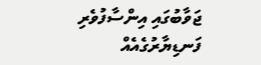ޖަވާބުގައި އިންސާފުވެރި ފަނޑިޔާރުގެއެއް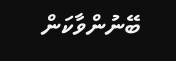ބޭނުންވާކަން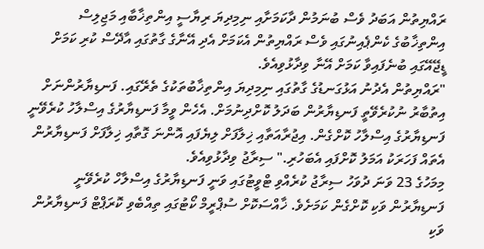ރައްޔިތުން އަބަދު ވެސް ބުނަމުން ދާކަމަށާއި ނިމިދިޔަ ރިޔާސީ އިންތިޚާބާއި މަޖިލިސް އިންތިޚާބުގެ ކެންޕެއިނުގައި ވެސް ރައްޔިތުން އެކަމަށް އެދި އޭނާގެ ގާތުގައި އާދޭސް ކުރި ކަމަށް ޑީޖޭއޭގައި ބުނެފައިވާ ކަމަށް އޭނާ ވިދާޅުވިއެވެ.
"ރައްޔިތުން އެދުނު އަޅުގަނޑުގެ ގާތުގައި ނިމިދިޔަ އިންތިޚާބުތަކުގެ ތެރޭގައި. ފަނޑިޔާރުންނަށް އިތުބާރު ނުކުރެވޭތީ ފަނޑިޔާރުން ބަދަލު ކޮށްދިނުމަށް. އެހެން ވީމާ ފަނޑިޔާރުގެ އިސްލާހު ކުރެވޭނީ ފަނޑިޔާރުގެ އިސްލާހު ކޮށްގެން. އިޖުރާއަތާއި ޚިލާފަށް ލިޔެފައި އޮންނަ ގޮތާއި ޚިލާފަށް ފަނޑިޔާރުން އެތައް ފަހަރަކު އަމަލު ކޮށްފައި އެބަހުރި." ސިރާޖު ވިދާޅުވިއެވެ.
މިމަހުގެ 23 ވަނަ ދުވަހު ސިރާޖު ކުރެއްވި ޓްވީޓުގައި ވަނީ ފަނޑިޔާރުގެ އިސްލާހް ކުރެވޭނީ ފަނޑިޔާރުން ވަކި ކޮށްގެން ކަމަށެވެ. ޚާއްސަކޮށް ސުޕްރީމް ކޯޓުގައި ތިއްބެވި ކޮރަޕްޓް ފަނޑިޔާރުން ވަކި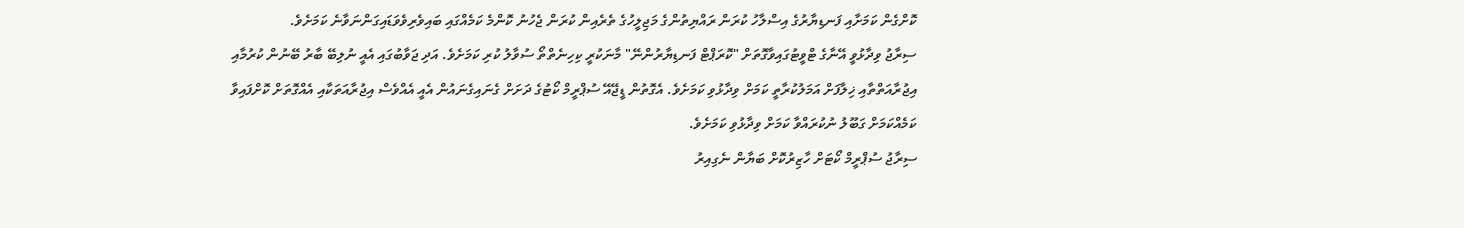ކޮށްގެން ކަމަށާއި ފަނޑިޔާރުގެ އިސްލާހު ކުރަން ރައްޔިތުންގެ މަޖިލީހުގެ ތެރެއިން ކުރަން ޖެހުނު ކޮންމެ ކަމެއްގައި ބައިވެރިވެވަޑައިގަންނަވާނެ ކަމަށެވެ.
ސިރާޖު ވިދާޅުވީ އޭނާގެ ޓްވީޓުގައިވާގޮތަށް "ކޮރަޕްޓް ފަނޑިޔާރުންނޭ" މާނަކުރީ ކިހިނެތްތޯ ސުވާލު ކުރި ކަމަށެވެ. އަދި ޖަވާބުގައި އެއީ ނުލިބޭ ބާރު ބޭނުން ކުރުމާއި އިޖުރާއަތްތާއި ޚިލާފަށް އަމަލުކުރާތީ ކަމަށް ވިދާޅުވި ކަމަށެވެ. އެގޮތުން ޑީޖޭއޭ ސުޕްރީމް ކޯޓުގެ ދަށަށް ގެނައިގެނައުން އެއީ އެއްވެސް އިޖުރާއަތަކާއި އެއްގޮތަށް ކޮށްފައިވާ ކަމެއްކަމަށް ގަބޫލު ނުކުރައްވާ ކަމަށް ވިދާޅުވި ކަމަށެވެ.
ސިރާޖު ސުޕްރީމް ކޯޓަށް ހާޒިރުކޮށް ބަޔާން ނެގިއިރު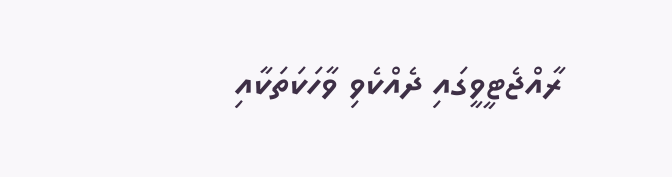ރާއްޖެޓީވީގައި ދެއްކެވި ވާހަކަތަކާއި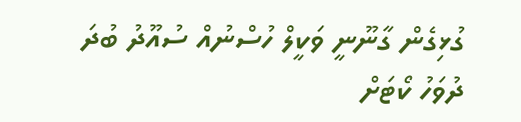ގުޅިގެން ގާނޫނީ ވަކީލް ހުސްނުއް ސުއޫދު ބުދަ ދުވަހު ކޯޓަށް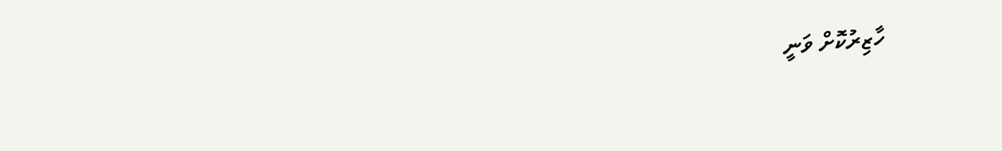ހާޒިރުކޮށް ވަނީ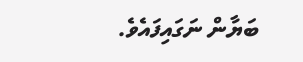ބަޔާން ނަގައިފައެވެ.